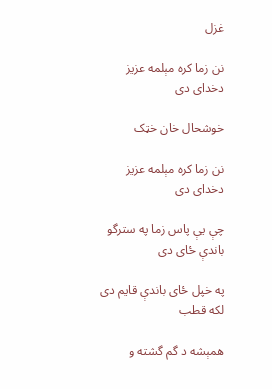غزل

نن زما کره مېلمه عزيز دخدای دی

خوشحال خان خټک

نن زما کره مېلمه عزيز دخدای دی

چې يې پاس زما په سترگو باندې ځای دی

په خپل ځای باندې قايم دی لکه قطب

همېشه د گم گشته و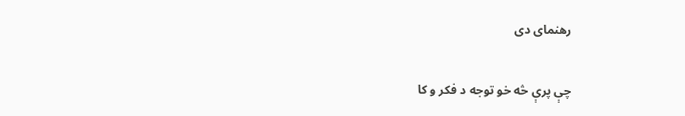رهنمای دی

چې پرې څه خو توجه د فکر و کا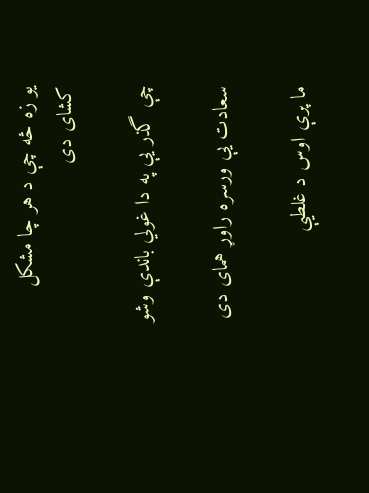يو زه څه چې د هر چا مشکل کشای دی

چې گذر يې په دا غولي باندې وشو

سعادت يې ورسره راوړ همای دی

ما پرې اوس د غلطيې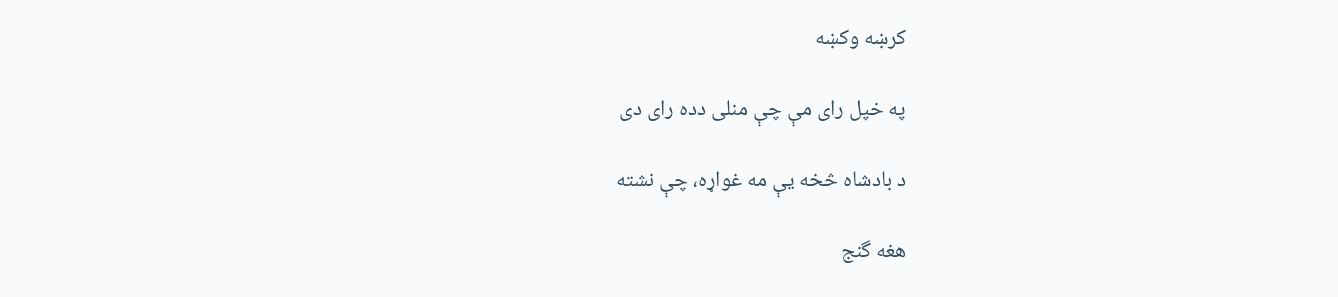کرښه وکښه

په خپل رای مې چې منلی دده رای دی

د بادشاه څخه يې مه غواړه، چې نشته

هغه گنج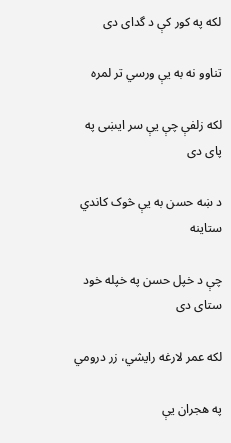لکه په کور کې د گدای دی

تناوو نه به يې ورسي تر لمره

لکه زلفې چې يې سر ايښی په پای دی

د ښه حسن به يې څوک کاندي ستاينه

چې د خپل حسن په خپله خود ستای دی

لکه عمر لارغه رايشي، زر درومي

په هجران يې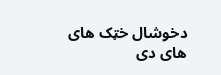دخوشال خټک های های دی